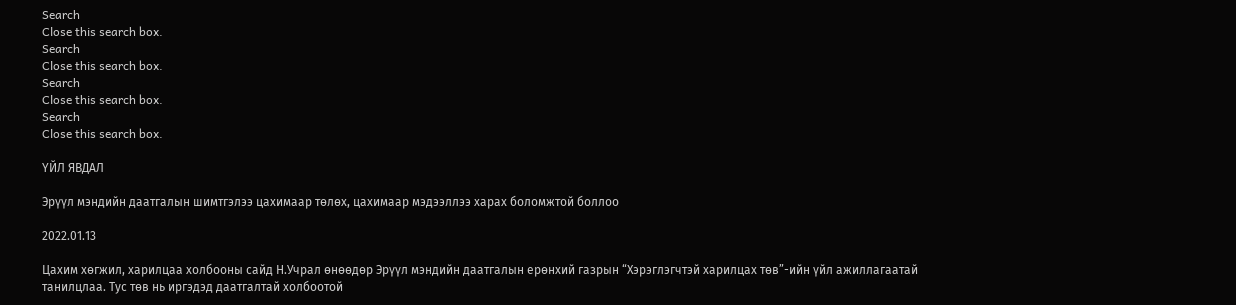Search
Close this search box.
Search
Close this search box.
Search
Close this search box.
Search
Close this search box.

ҮЙЛ ЯВДАЛ

Эрүүл мэндийн даатгалын шимтгэлээ цахимаар төлөх, цахимаар мэдээллээ харах боломжтой боллоо

2022.01.13

Цахим хөгжил, харилцаа холбооны сайд Н.Учрал өнөөдөр Эрүүл мэндийн даатгалын ерөнхий газрын “Хэрэглэгчтэй харилцах төв”-ийн үйл ажиллагаатай танилцлаа. Тус төв нь иргэдэд даатгалтай холбоотой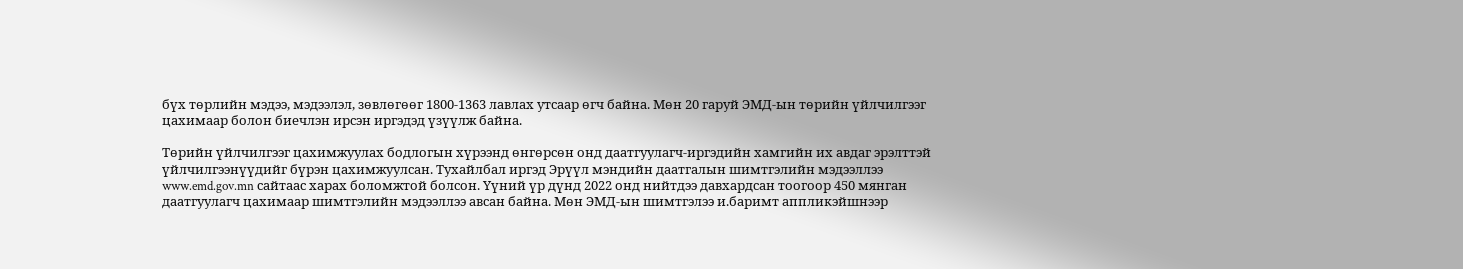бүх төрлийн мэдээ, мэдээлэл, зөвлөгөөг 1800-1363 лавлах утсаар өгч байна. Мөн 20 гаруй ЭМД-ын төрийн үйлчилгээг цахимаар болон биечлэн ирсэн иргэдэд үзүүлж байна.

Төрийн үйлчилгээг цахимжуулах бодлогын хүрээнд өнгөрсөн онд даатгуулагч-иргэдийн хамгийн их авдаг эрэлттэй үйлчилгээнүүдийг бүрэн цахимжуулсан. Тухайлбал иргэд Эрүүл мэндийн даатгалын шимтгэлийн мэдээллээ www.emd.gov.mn сайтаас харах боломжтой болсон. Үүний үр дүнд 2022 онд нийтдээ давхардсан тоогоор 450 мянган даатгуулагч цахимаар шимтгэлийн мэдээллээ авсан байна. Мөн ЭМД-ын шимтгэлээ и.баримт аппликэйшнээр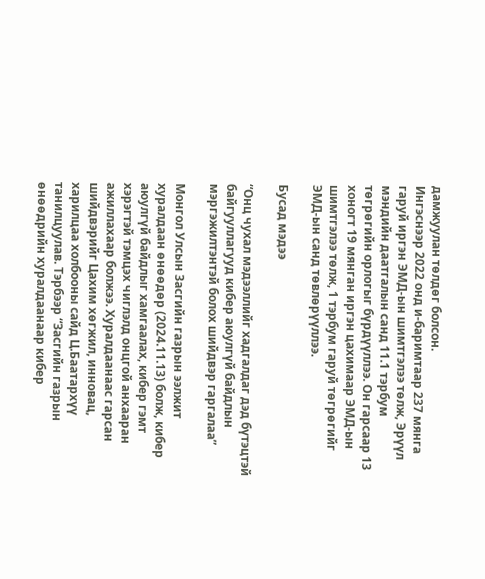дамжуулан төлдөг болсон.
Ингэснээр 2022 онд и-баримтаар 237 мянга гаруй иргэн ЭМД-ын шимтгэлээ төлж, Эрүүл мэндийн даатгалын санд 11.1 тэрбум төгрөгийн орлогыг бүрдүүллээ. Он гарсаар 13 хоногт 19 мянган иргэн цахимаар ЭМД-ын шимтгэлээ төлж, 1 тэрбум гаруй төгрөгийг ЭМД-ын санд төвлөрүүллээ.

Бусад мэдээ

“Онц чухал мэдээллийг хадгалдаг дэд бүтэцтэй байгууллагууд кибер аюулгүй байдлын мэргэжилтэнтэй болох шийдвэр гаргалаа”

Монгол Улсын Засгийн газрын ээлжит хуралдаан өнөөдөр (2024.11.13) болж, кибер аюулгүй байдлыг хамгаалах, кибер гэмт хэрэгтэй тэмцэх чиглэлд онцгой анхааран ажиллахаар болжээ. Хуралдаанаас гарсан шийдвэрийг Цахим хөгжил, инновац, харилцаа холбооны сайд Ц.Баатархүү танилцуулав. Тэрбээр “Засгийн газрын өнөөдрийн хуралдаанаар кибер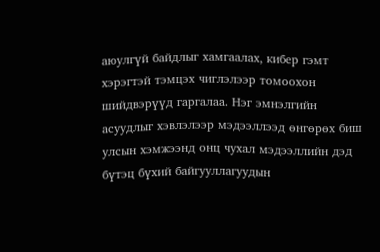аюулгүй байдлыг хамгаалах, кибер гэмт хэрэгтэй тэмцэх чиглэлээр томоохон шийдвэрүүд гаргалаа. Нэг эмнэлгийн асуудлыг хэвлэлээр мэдээллээд өнгөрөх биш улсын хэмжээнд онц чухал мэдээллийн дэд бүтэц бүхий байгууллагуудын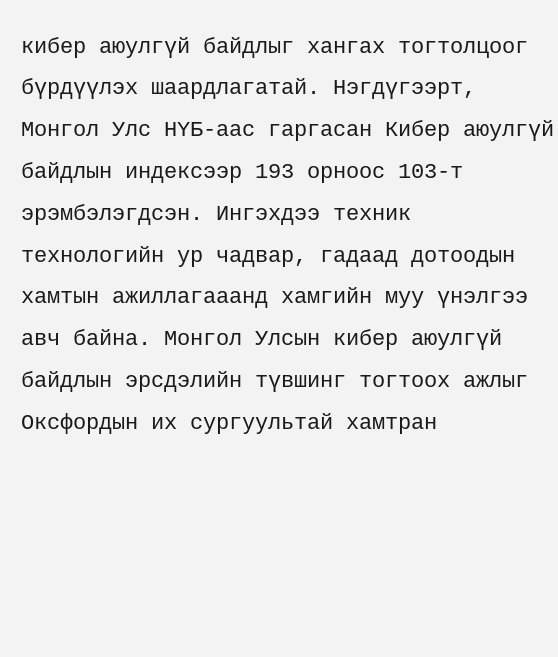кибер аюулгүй байдлыг хангах тогтолцоог бүрдүүлэх шаардлагатай. Нэгдүгээрт, Монгол Улс НҮБ-аас гаргасан Кибер аюулгүй байдлын индексээр 193 орноос 103-т эрэмбэлэгдсэн. Ингэхдээ техник технологийн ур чадвар, гадаад дотоодын хамтын ажиллагааанд хамгийн муу үнэлгээ авч байна. Монгол Улсын кибер аюулгүй байдлын эрсдэлийн түвшинг тогтоох ажлыг Оксфордын их сургуультай хамтран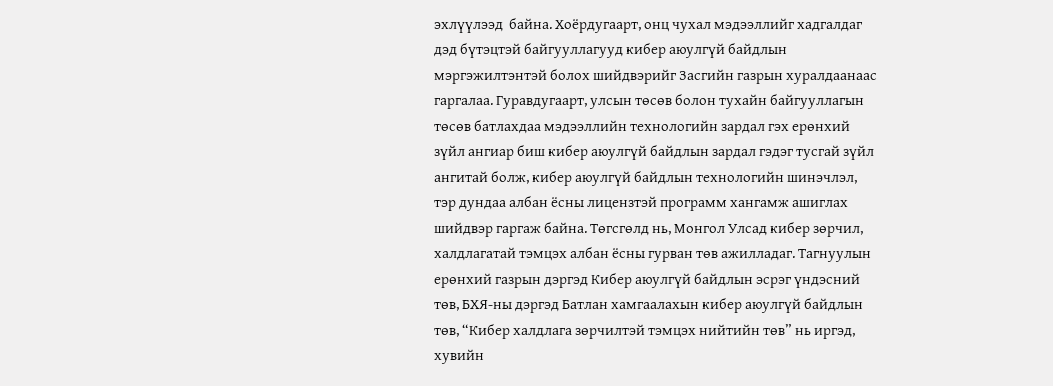эхлүүлээд  байна. Хоёрдугаарт, онц чухал мэдээллийг хадгалдаг дэд бүтэцтэй байгууллагууд кибер аюулгүй байдлын мэргэжилтэнтэй болох шийдвэрийг Засгийн газрын хуралдаанаас гаргалаа. Гуравдугаарт, улсын төсөв болон тухайн байгууллагын төсөв батлахдаа мэдээллийн технологийн зардал гэх ерөнхий зүйл ангиар биш кибер аюулгүй байдлын зардал гэдэг тусгай зүйл ангитай болж, кибер аюулгүй байдлын технологийн шинэчлэл, тэр дундаа албан ёсны лицензтэй программ хангамж ашиглах шийдвэр гаргаж байна. Төгсгөлд нь, Монгол Улсад кибер зөрчил, халдлагатай тэмцэх албан ёсны гурван төв ажилладаг. Тагнуулын ерөнхий газрын дэргэд Кибер аюулгүй байдлын эсрэг үндэсний төв, БХЯ-ны дэргэд Батлан хамгаалахын кибер аюулгүй байдлын төв, “Кибер халдлага зөрчилтэй тэмцэх нийтийн төв” нь иргэд, хувийн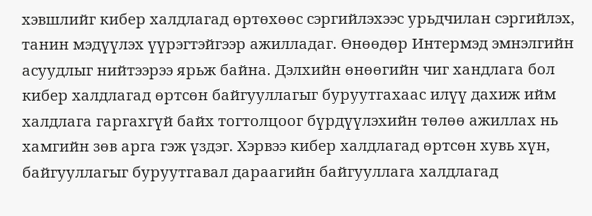хэвшлийг кибер халдлагад өртөхөөс сэргийлэхээс урьдчилан сэргийлэх, танин мэдүүлэх үүрэгтэйгээр ажилладаг. Өнөөдөр Интермэд эмнэлгийн асуудлыг нийтээрээ ярьж байна. Дэлхийн өнөөгийн чиг хандлага бол кибер халдлагад өртсөн байгууллагыг буруутгахаас илүү дахиж ийм халдлага гаргахгүй байх тогтолцоог бүрдүүлэхийн төлөө ажиллах нь хамгийн зөв арга гэж үздэг. Хэрвээ кибер халдлагад өртсөн хувь хүн, байгууллагыг буруутгавал дараагийн байгууллага халдлагад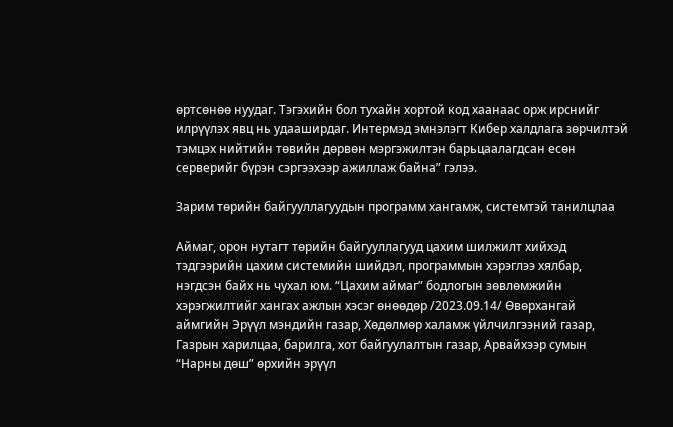өртсөнөө нуудаг. Тэгэхийн бол тухайн хортой код хаанаас орж ирснийг илрүүлэх явц нь удааширдаг. Интермэд эмнэлэгт Кибер халдлага зөрчилтэй тэмцэх нийтийн төвийн дөрвөн мэргэжилтэн барьцаалагдсан есөн серверийг бүрэн сэргээхээр ажиллаж байна” гэлээ.

Зарим төрийн байгууллагуудын программ хангамж, системтэй танилцлаа

Аймаг, орон нутагт төрийн байгууллагууд цахим шилжилт хийхэд тэдгээрийн цахим системийн шийдэл, программын хэрэглээ хялбар, нэгдсэн байх нь чухал юм. “Цахим аймаг” бодлогын зөвлөмжийн хэрэгжилтийг хангах ажлын хэсэг өнөөдөр /2023.09.14/ Өвөрхангай аймгийн Эрүүл мэндийн газар, Хөдөлмөр халамж үйлчилгээний газар, Газрын харилцаа, барилга, хот байгуулалтын газар, Арвайхээр сумын “Нарны дөш” өрхийн эрүүл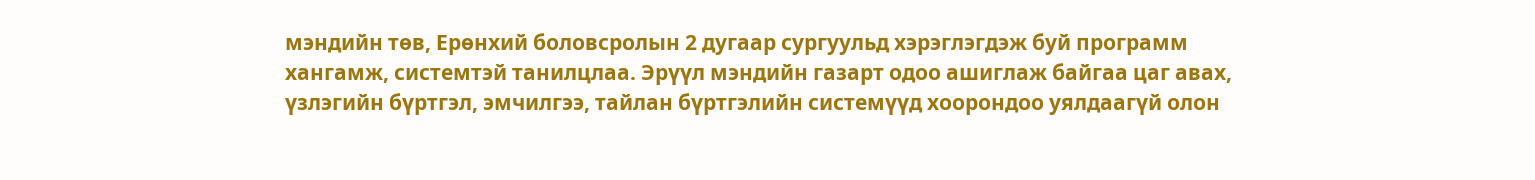мэндийн төв, Ерөнхий боловсролын 2 дугаар сургуульд хэрэглэгдэж буй программ хангамж, системтэй танилцлаа. Эрүүл мэндийн газарт одоо ашиглаж байгаа цаг авах, үзлэгийн бүртгэл, эмчилгээ, тайлан бүртгэлийн системүүд хоорондоо уялдаагүй олон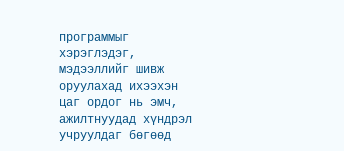программыг хэрэглэдэг, мэдээллийг шивж оруулахад ихээхэн цаг ордог нь эмч, ажилтнуудад хүндрэл учруулдаг бөгөөд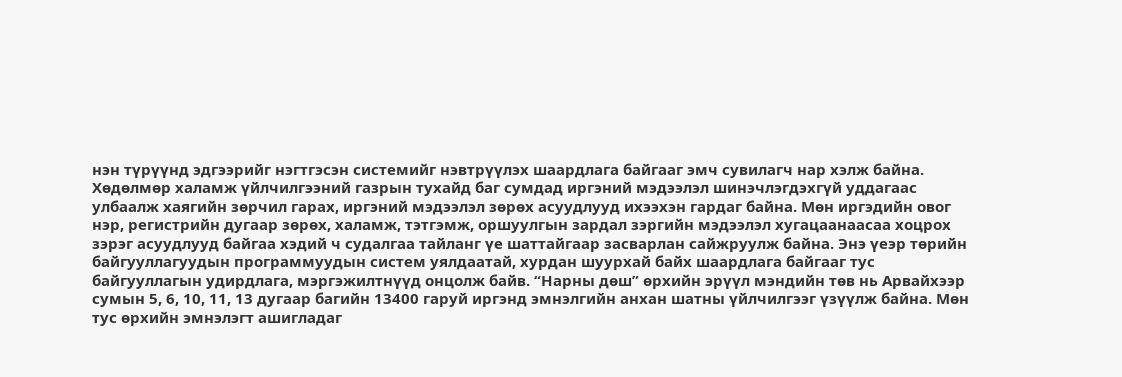нэн түрүүнд эдгээрийг нэгтгэсэн системийг нэвтрүүлэх шаардлага байгааг эмч сувилагч нар хэлж байна. Хөдөлмөр халамж үйлчилгээний газрын тухайд баг сумдад иргэний мэдээлэл шинэчлэгдэхгүй уддагаас улбаалж хаягийн зөрчил гарах, иргэний мэдээлэл зөрөх асуудлууд ихээхэн гардаг байна. Мөн иргэдийн овог нэр, регистрийн дугаар зөрөх, халамж, тэтгэмж, оршуулгын зардал зэргийн мэдээлэл хугацаанаасаа хоцрох зэрэг асуудлууд байгаа хэдий ч судалгаа тайланг үе шаттайгаар засварлан сайжруулж байна. Энэ үеэр төрийн байгууллагуудын программуудын систем уялдаатай, хурдан шуурхай байх шаардлага байгааг тус байгууллагын удирдлага, мэргэжилтнүүд онцолж байв. “Нарны дөш” өрхийн эрүүл мэндийн төв нь Арвайхээр сумын 5, 6, 10, 11, 13 дугаар багийн 13400 гаруй иргэнд эмнэлгийн анхан шатны үйлчилгээг үзүүлж байна. Мөн тус өрхийн эмнэлэгт ашигладаг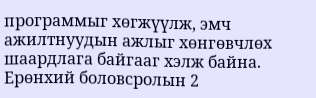программыг хөгжүүлж, эмч ажилтнуудын ажлыг хөнгөвчлөх шаардлага байгааг хэлж байна. Ерөнхий боловсролын 2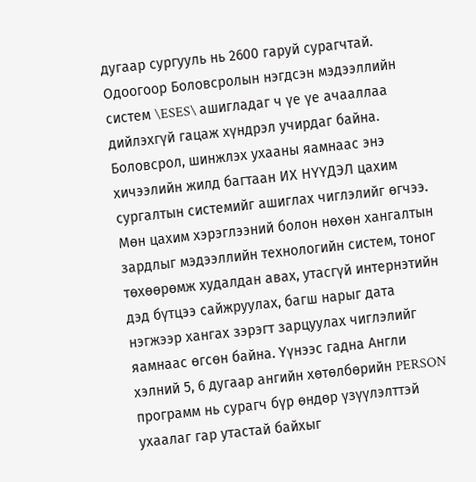дугаар сургууль нь 2600 гаруй сурагчтай. Одоогоор Боловсролын нэгдсэн мэдээллийн систем \ESES\ ашигладаг ч үе үе ачааллаа дийлэхгүй гацаж хүндрэл учирдаг байна. Боловсрол, шинжлэх ухааны яамнаас энэ хичээлийн жилд багтаан ИХ НҮҮДЭЛ цахим сургалтын системийг ашиглах чиглэлийг өгчээ. Мөн цахим хэрэглээний болон нөхөн хангалтын зардлыг мэдээллийн технологийн систем, тоног төхөөрөмж худалдан авах, утасгүй интернэтийн дэд бүтцээ сайжруулах, багш нарыг дата нэгжээр хангах зэрэгт зарцуулах чиглэлийг яамнаас өгсөн байна. Үүнээс гадна Англи хэлний 5, 6 дугаар ангийн хөтөлбөрийн PERSON программ нь сурагч бүр өндөр үзүүлэлттэй ухаалаг гар утастай байхыг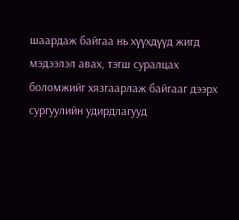шаардаж байгаа нь хүүхдүүд жигд мэдээлэл авах, тэгш суралцах боломжийг хязгаарлаж байгааг дээрх сургуулийн удирдлагууд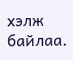хэлж байлаа.